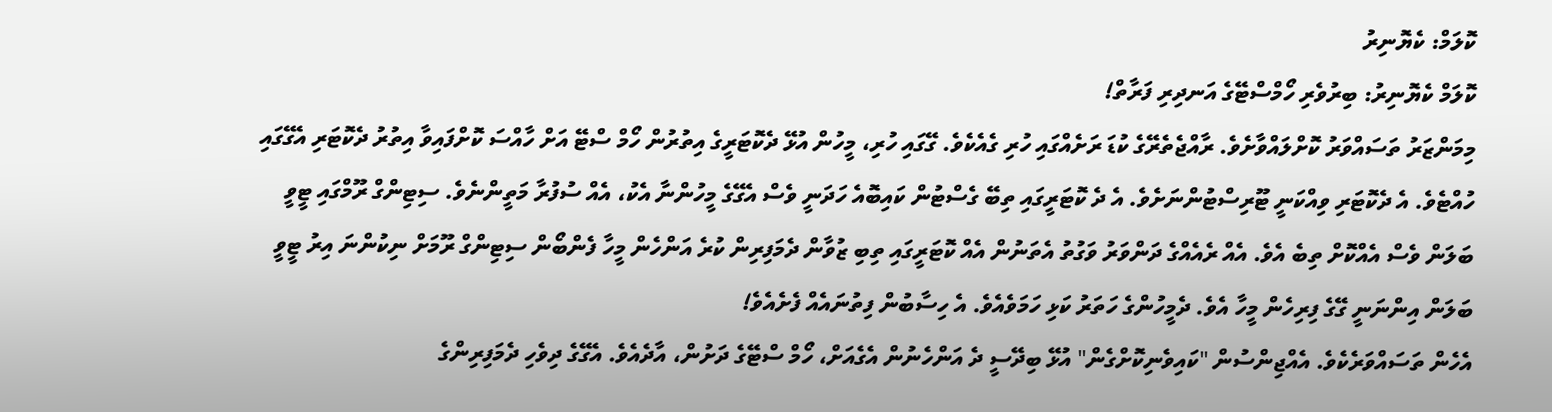ކޮލަމް: ކެޔޮނިރު
ކޮލަމް ކެޔޮނިރު: ބިރުވެރި ހޯމްސްޓޭގެ އަނދިރި ފަރާތް!
މިމަންޒަރު ތަސައްވަރު ކޮށްލައްވާށެވެ. ރާއްޖެތެރޭގެ ކުޑަ ރަށެއްގައި ހުރި ގެއެކެވެ. ގޭގައި ހުރި، މީހުން އުޅޭ ދެކޮޓަރީގެ އިތުރުން ހޯމް ސްޓޭ އަށް ހާއްސަ ކޮށްފައިވާ އިތުރު ދެކޮޓަރި އެގޭގައި ހުއްޓެވެ. އެ ދެކޮޓަރި ވިއްކަނީ ޓޫރިސްޓުންނަށެވެ. އެ ދެ ކޮޓަރީގައި ތިބޭ ގެސްޓުން ކައިބޮއެ ހަދަނީ ވެސް އެގޭގެ މީހުންނާ އެކު، އެއް ސުފުރާ މަތީންނެވެ. ސިޓިންގް ރޫމްގައި ޓީވީ ބަލަން ވެސް އެއްކޮށް ތިބެ އެވެ. އެއް ރެއެއްގެ ދަންވަރު ވަގުތު އެތަނުން އެއް ކޮޓަރީގައި ތިބި ޒުވާން ދެމަފިރިން ކުރެ އަންހެން މީހާ ފެންބޯން ސިޓިންގް ރޫމަށް ނިކުންނަ އިރު ޓީވީ ބަލަން އިންނަނީ ގޭގެ ފިރިހެން މީހާ އެވެ. ދެމީހުންގެ ހަތަރު ކަޅި ހަމަވެއެވެ. އެ ހިސާބުން ފިތުނައެއް ފެށެއެވެ!
އެހެން ތަސައްވަރެކެވެ. އެއްޖިންސުން "ކައިވެނިކޮށްގެން" އުޅޭ ބިދޭސީ ދެ އަންހެނުން އެގެއަށް، ހޯމް ސްޓޭގެ ދަށުން، އާދެއެވެ. އެގޭގެ ދިވެހި ދެމަފިރިންގެ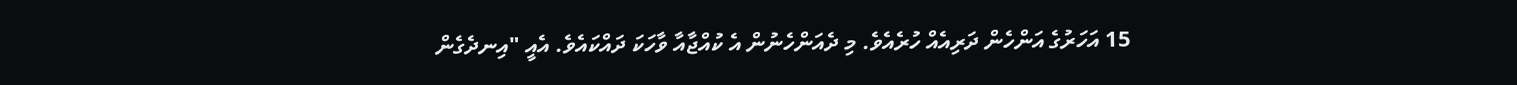15 އަހަރުގެ އަންހެން ދަރިއެއް ހުރެއެވެ. މި ދެއަންހެނުން އެ ކުއްޖާއާ ވާހަކަ ދައްކައެވެ. އެއީ "އިނދެގެން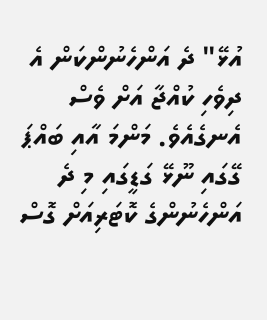އުޅޭ" ދެ އަންހެނުންކަން އެ ދިވެހި ކުއްޖާ އަށް ވެސް އެނގެއެވެ. މަންމަ އާއި ބައްޕަ ގޭގައި ނޫޅޭ ގަޑީގައި މި ދެ އަންހެނުންގެ ކޮޓަރިއަށް ގޮސް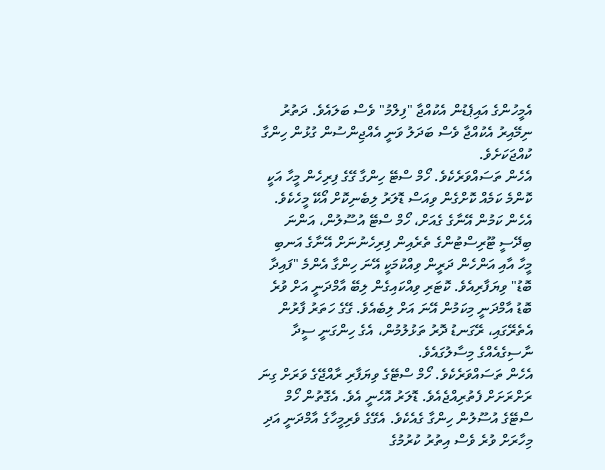އެމީހުންގެ އައިޕެޑުން އެކުއްޖާ "ފިލްމު" ވެސް ބަލައެވެ. ދަތުރު ނިމޭއިރު އެކުއްޖާ ވެސް ބަދަލު ވަނީ އެއްޖިންސުން ގުޅުން ހިންގާ ކުއްޖަކަށެވެ.
އެހެން ތަސައްވަރެކެވެ. ހޯމް ސްޓޭ ހިންގާ ގޭގެ ފިރިހެން މީހާ އަކީ ކޮންމެ ކަމެއް ކޮށްގެން ވިއަސް ޑޮލަރު ލިބެނިކޮށް އޯކޭ މީހެކެވެ. އެހެން ކަމުން އޭނާގެ ގެއަށް، ހޯމް ސްޓޭ އުސޫލުން، އަންނަ ބިދޭސީ ޓޫރިސްޓުންގެ ތެރެއިން ފިރިހެނުނަށް އޭނާގެ އަނބި މީހާ އާއި އަންހެން ދަރީން ވިއްކުމަކީ އޭނަ ހިންގާ އެންމެ "ފައިދާ ބޮޑު" ވިޔަފާރިއެވެ. ކޮޓަރި ވިއްކައިގެން ލިބޭ އާމްދަނީ އަށް ވުރެ ބޮޑު އާމްދަނީ މިކަމުން އޭނަ އަށް ލިބެއެވެ. ގޭގެ ހަތަރު ފާރުން އެތެރޭގައި، ރޭގަނޑު ދޮރު ތަޅުލުމުން، އެގެ ހިންގަނީ ސީދާ ނާސިގެއެއްގެ މިސާލުގައެވެ.
އެހެން ތަސައްވަރެކެވެ. ހޯމް ސްޓޭގެ ވިޔަފާރި ރާއްޖޭގެ ވަރަށް ގިނަ ރަށްރަށަށް ފެތުރިއްޖެއެވެ. ޑޮލަރު އޮހެނީ އެވެ. އެގޮތުން ހޯމް ސްޓޭގެ އުސޫލުން ހިންގާ ގެއެކެވެ. އެގޭގެ ވެރިމީހާގެ އާމްދަނީ އަދި މިހާރަށް ވުރެ ވެސް އިތުރު ކުރުމުގެ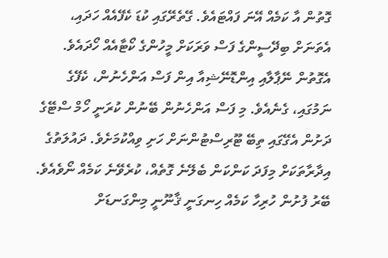ގޮތުން އާ ކަމެއް އޭނަ ފައްޓައެވެ. ގޭތެރޭގައި ކުޑަ ކެފޭއެއް ހަދައި، އެތަނަށް ބިދޭސީންގެ ފަސް ވަރަކަށް މީހުންގެ ކޯޓާއެއް ހޯދައެވެ. އެގޮތުން ނޭޕާލާއި އިންޑޮނޭޝިއާ އިން ފަސް އަންހެނުން، ކެފޭގެ ނަމުގައި، ގެނެއެވެ. މި ފަސް އަންހެނުން ބޭނުން ކުރަނީ ހޯމް ސްޓޭގެ ދަށުން އެގޭގައި ތިބޭ ޓޫރިސްޓުންނަށް ހަށި ވިއްކުމަށެވެ. ދައުލަތުގެ އިދާރާތަކަށް މިފަދަ ކަންކަން ބެލޭނެ ގޮތެއް، ކުރެވޭނެ ކަމެއް ނޯވެއެވެ. ބޭރު ފުށުން ހުރިހާ ކަމެއް ހިނގަނީ ޤާނޫނީ މިންގަނޑަށް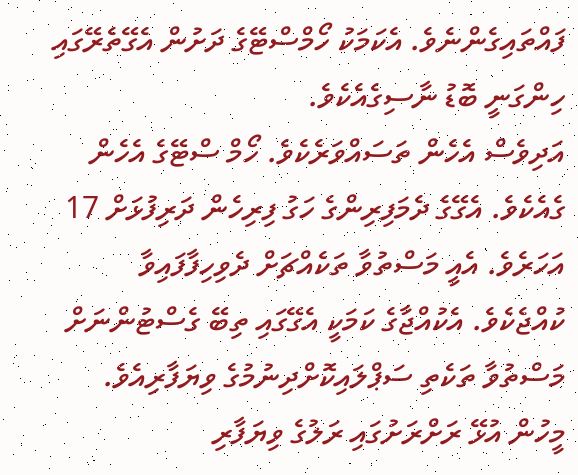ފައްތައިގެންނެވެ. އެކަމަކު ހޯމްސްޓޭގެ ދަށުން އެގޭތެރޭގައި ހިންގަނީ ބޮޑު ނާސިގެއެކެވެ.
އަދިވެސް އެހެން ތަސައްވަރެކެވެ. ހޯމް ސްޓޭގެ އެހެން ގެއެކެވެ. އެގޭގެ ދެމަފިރިންގެ ހަގު ފިރިހެން ދަރިފުޅަށް 17 އަހަރެވެ. އެއީ މަސްތުވާ ތަކެއްޗަށް ދެވިހިފާފައިވާ ކުއްޖެކެވެ. އެކުއްޖާގެ ކަމަކީ އެގޭގައި ތިބޭ ގެސްޓުންނަށް މަސްތުވާ ތަކެތި ސަޕްލައިކޮށްދިނުމުގެ ވިޔަފާރިއެވެ. މީހުން އުޅޭ ރަށްރަށުގައި ރަލުގެ ވިޔަފާރި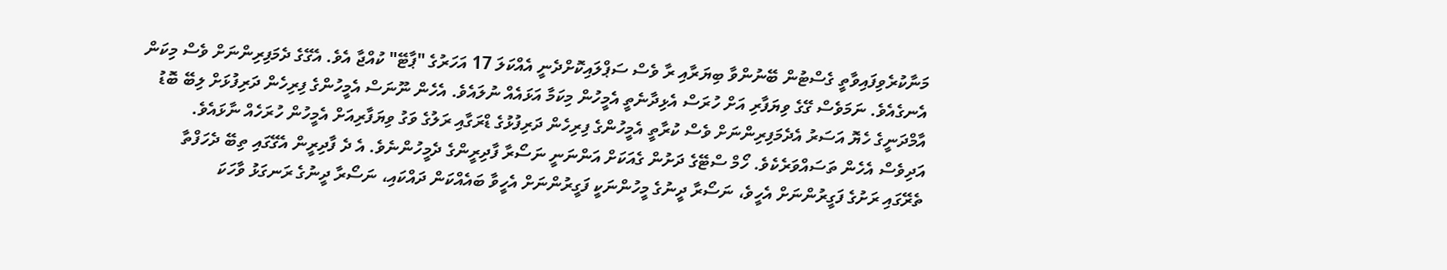މަނާކުރެވިފައިވާތީ ގެސްޓުން ބޭނުންވާ ބިޔަރާއި ރާ ވެސް ސަޕްލައިކޮށްދެނީ އެއްކަލަ 17 އަހަރުގެ "ޕާޓޭ" ކުއްޖާ އެވެ. އެގޭގެ ދެމަފިރިންނަށް ވެސް މިކަން އެނގެއެވެ. ނަމަވެސް ގޭގެ ވިޔަފާރި އަށް ހުރަސް އެޅިދާނެތީ އެމީހުން މިކަމާ އަޅައެއް ނުލައެވެ. އެހެން ނޫނަސް އެމީހުންގެ ފިރިހެން ދަރިފުޅަށް ލިބޭ ބޮޑު އާމްދަނީގެ ހެޔޮ އަސަރު އެދެމަފިރިންނަށް ވެސް ކުރާތީ އެމީހުންގެ ފިރިހެން ދަރިފުޅުގެ ޑްރަގާއި ރަލުގެ ވަގު ވިޔަފާރިއަށް އެމީހުން ހުރަހެއް ނާޅައެވެ.
އަދިވެސް އެހެން ތަސައްވަރެކެވެ. ހޯމް ސްޓޭގެ ދަށުން ގެއަކަށް އަންނަނީ ނަސޯރާ ފާދިރީންގެ ދެމީހުންނެވެ. އެ ދެ ފާދިރީން އެގޭގައި ތިބޭ ދެހަފްތާ ތެރޭގައި ރަށުގެ ފަގީރުންނަށް އެހީވެ، ނަސޯރާ ދީނުގެ މީހުންނަކީ ފަގީރުންނަށް އެހީވާ ބައެއްކަން ދައްކައި، ނަސޯރާ ދީނުގެ ރަނގަޅު ވާހަކަ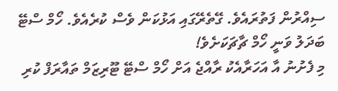ސިއްރުން ފަތުރައެވެ. ގޭތެރޭގައި އަޅުކަން ވެސް ކުރެއެވެ. ހޯމް ސްޓޭ ބަދަލު ވަނީ ހޯމް ޗާޗަކަށެވެ!
މި ފެށުނު އާ އަހަރާއެކު ރާއްޖެ އަށް ހޯމް ސްޓޭ ޓޫރިޒަމް ތައާރަފް ކުރި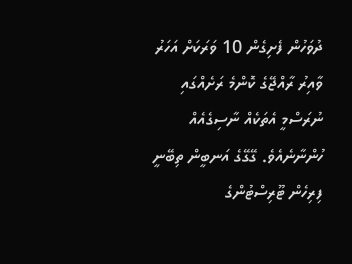ދުވަހުން ފެށިގެން 10 ވަރަކަށް އަހަރު ވާއިރު ރާއްޖޭގެ ކޮންމެ ރަށެއްގައި ނުރަސްމީ އެތަކެއް ނާސިގެއެއް ހުންނާނެއެވެ. ގޭގޭގެ އަނބީން ތިބޭނީ ފިރިހެން ޓޫރިސްޓުންގެ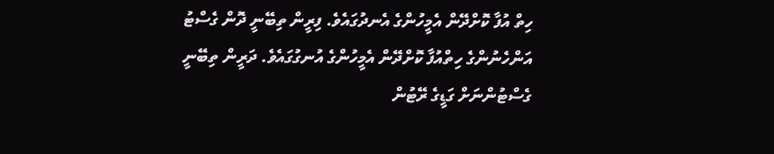ހިތް އުފާ ކޮށްދޭން އެމީހުންގެ އެނދުގައެވެ. ފިރީން ތިބޭނީ ދޮން ގެސްޓު އަންހެނުންގެ ހިތްއުފާ ކޮށްދޭން އެމީހުންގެ އުނގުގައެވެ. ދަރީން ތިބޭނީ ގެސްޓުންނަށް ގަޑީގެ ރޭޓުން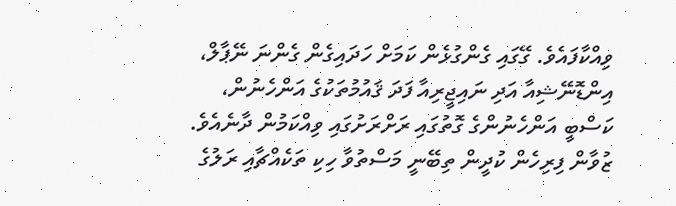ވިއްކާފައެވެ. ގޭގައި ގެންގުޅެން ކަމަށް ހަދައިގެން ގެންނަ ނޭޕާލް، އިންޑޮނޭޝިއާ އަދި ނައިޖީރިއާ ފަދަ ޤައުމުތަކުގެ އަންހެނުން، ކަސްބީ އަންހެނުންގެ ގޮތުގައި ރަށްރަށުގައި ވިއްކަމުން ދާނެއެވެ. ޒުވާން ފިރިހެން ކުދީން ތިބޭނީ މަސްތުވާ ހިކި ތަކެއްޗާއި ރަލުގެ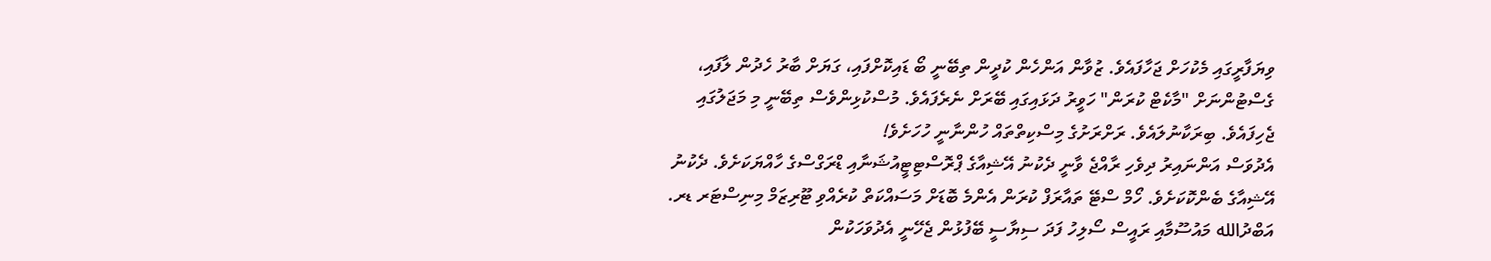ވިޔަފާރީގައި މެކުހަށް ޖަހާފައެވެ. ޒުވާން އަންހެން ކުދީން ތިބޭނީ ބޯ ޑައިކޮށްފައި، ގަޔަށް ބާރު ހެދުން ލާފައި، ގެސްޓުންނަށް "މާކެޓް ކުރަން" ހަވީރު ދަޅައިގައި ބޭރަށް ނެރެފައެވެ. މުސްކުޅިންވެސް ތިބޭނީ މި މަޖަލުގައި ޖެހިފައެވެ. ބިރަކާނުލައެވެ. ރަށްރަށުގެ މިސްކިތްތައް ހުންނާނީ ހުހަށެވެ!
އެދުވަސް އަންނައިރު ދިވެހި ރާއްޖެ ވާނީ ދެކުނު އޭޝިއާގެ ޕްރޮސްޓިޓީއުޝަނާއި ޑްރަގްސްގެ ހާއްޔަކަށެވެ. ދެކުނު އޭޝިއާގެ ބެންކޮކަށެވެ. ހޯމް ސްޓޭ ތައާރަފް ކުރަން އެންމެ ބޮޑަށް މަސައްކަތް ކުރެއްވި ޓޫރިޒަމް މިނިސްޓަރ ޑރ. އަބްދުالله މައުސޫމާއި ރައީސް ސޯލިހު ފަދަ ސިޔާސީ ބޭފުޅުން ޖެހޭނީ އެދުވަހަކުން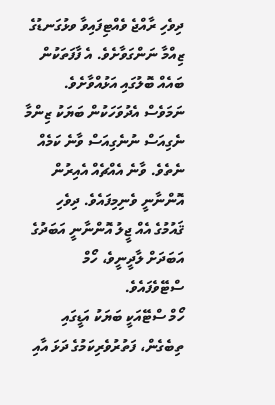ދިވެހި ރާއްޖެ ވެއްޓިފައިވާ ވޅުގަނޑުގެ ޒިއްމާ ނަންގަވާށެވެ. އެ ފާފަތަކުން ބައެއް ބޮލުގައި އަޅުއްވާށެވެ. ނަމަވެސް އެދުވަހަކުން ބަޔަކު ޒިންމާ ނެގިއަސް ނުނެގިއަސް ވާނެ ކަމެއް ނެތެވެ. ވާނެ އެއްޗެއް އެއިރުން އޮންނާނީ ވެނިމިފައެވެ. ދިވެހި ޤައުމުގެ އެއް ޖީލު އޮންނާނީ އަބަދުގެ އަބަދަށް ލާދީނީވެ، ހޯމް ސްޓޭވެފައެވެ.
ހޯމް ސްޓޭއަކީ ބަޔަކު އަޑީގައި ތިބެގެން، ފަތުރުވެރިކަމުގެ ދަޅަ އާއި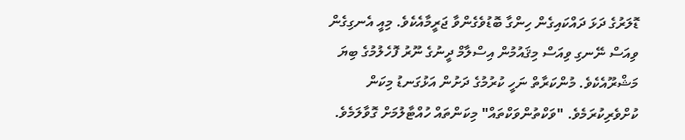ޑޮލަރުގެ ދަޅަ ދައްކައިގެން ހިންގާ ބޮޑުވެގެންވާ ޖަރީމާއެކެވެ. މިއީ އެނގިގެން ވިއަސް ނޭނގި ވިއަސް މިޤައުމުން އިސްލާމް ދީނުގެ ނޫރު ފޮހެލުމުގެ ބިޔަ މަޝްރޫއެކެވެ. މުންކަރާތް ނަހީ ކުރުމުގެ ދަށުން އަޅުގަނޑު މިކަން ކުށްވެރިކުރަމެވެ. "ވަކްތުންވަކްތައް" މިކަންތައް ހުއްޓާލުމަށް ގޮވާލަމެވެ.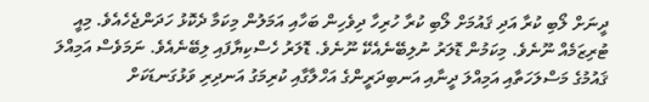ދީނަށް ލޯބި ކުރާ އަދި ޤައުމަށް ލޯބި ކުރާ ހުރިހާ ދިވެހިން ބަހާއި އަމަލުން މިކަމާ ދެކޮޅު ހަދަންޖެހެއެވެ. މިއީ ޓުރިޒަމެއް ނޫނެވެ. މިކަމުން ޑޮލަރު ނުލިބޭނެއެކޭ ނޫނެވެ. ޑޮލަރު ހެސްކިޔާފައި ލިބޭނެއެވެ. ނަމަވެސް އަމިއްލަ ޤައުމުގެ މަސްލަހަތާއި އަމިއްލަ ދީނާއި އަނބިދަރީންގެ އަހްލާގާއި ކުރިމަގު އަނދިރި ވަޅުގަނޑަކަށް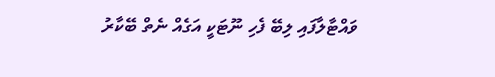ވައްޓާލާފައި ލިބޭ ފެހި ނޫޓަކީ އަގެއް ނެތް ބޭކާރު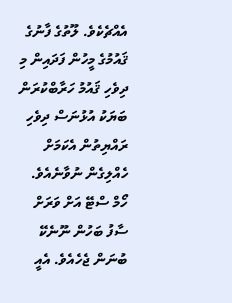އެއްޗެކެވެ. ލޫތުގެ ފާނުގެ ޤައުމުގެ މީހުން ފަދައިން މި ދިވެހި ޤައުމު ހަރާބްކުރަން ބަޔަކު އުޅުނަސް ދިވެހި ރައްޔިތުން އެކަމަށް ހެއްލިގެން ނުވާނެއެވެ. ހޯމް ސްޓޭ އަށް ވަރަށް ސާފު ބަހުން ނޫނެކޭ ބުނަން ޖެހެއެވެ. އެއީ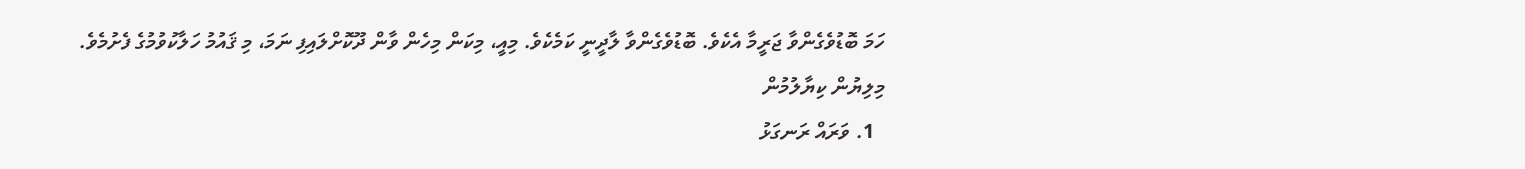ހަމަ ބޮޑުވެގެންވާ ޖަރީމާ އެކެވެ. ބޮޑުވެގެންވާ ލާދީނީ ކަމެކެވެ. މިއީ، މިކަން މިހެން ވާން ދޫކޮށްލައިފި ނަމަ، މި ޤައުމު ހަލާކުވުމުގެ ފެށުމެވެ.
މިލިޔުން ކިޔާލުމުން
  1. ވަރައް ރަނގަޅު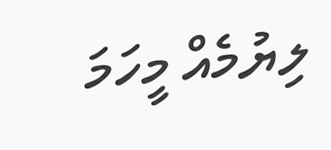ލިޔުމެއް މީހަމަ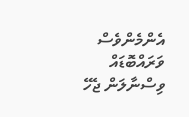އެންމެންވެސް ވަރައްބޮޑައް ވިސްނާލަން ޖެހޭ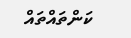ކަންތައްތައް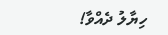ހިޔާލު ދެއްވާ!